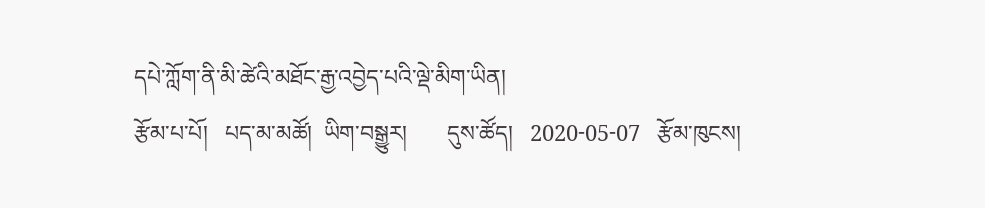དཔེ་ཀློག་ནི་མི་ཚེའི་མཐོང་རྒྱ་འབྱེད་པའི་ལྡེ་མིག་ཡིན།
རྩོམ་པ་པོ།   པད་མ་མཚོ།  ཡིག་བསྒྱུར།       དུས་ཚོད།   2020-05-07   རྩོམ་ཁུངས།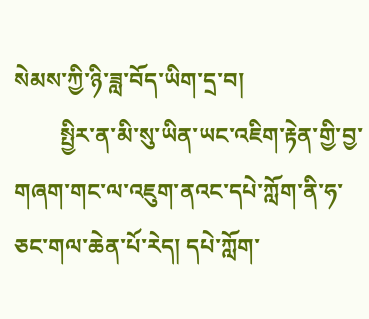སེམས་ཀྱི་ཉི་ཟླ་བོད་ཡིག་དྲ་བ།
        སྤྱིར་ན་མི་སུ་ཡིན་ཡང་འཇིག་རྟེན་གྱི་བྱ་གཞག་གང་ལ་འཇུག་ནའང་དཔེ་ཀློག་ནི་ཧ་ཅང་གལ་ཆེན་པོ་རེད། དཔེ་ཀློག་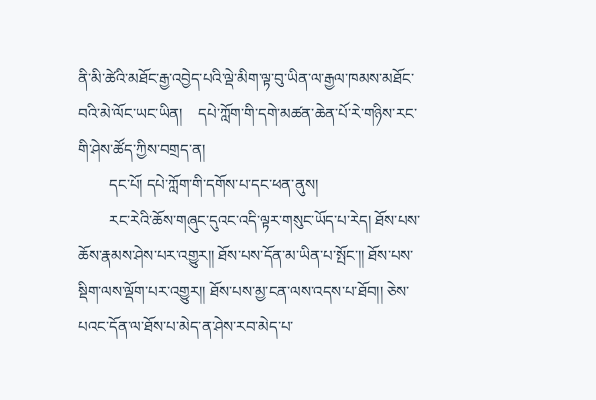ནི་མི་ཚེའི་མཐོང་རྒྱ་འབྱེད་པའི་ལྡེ་མིག་ལྟ་བུ་ཡིན་ལ་རྒྱལ་ཁམས་མཐོང་བའི་མེ་ལོང་ཡང་ཡིན།    དཔེ་ཀློག་གི་དགེ་མཚན་ཆེན་པོ་རེ་གཉིས་རང་གི་ཤེས་ཚོད་ཀྱིས་བགྲད་ན།
        དང་པོ། དཔེ་ཀློག་གི་དགོས་པ་དང་ཕན་ནུས།
        རང་རེའི་ཆོས་གཞུང་དུའང་འདི་ལྟར་གསུང་ཡོད་པ་རེད། ཐོས་པས་ཆོས་རྣམས་ཤེས་པར་འགྱུར།། ཐོས་པས་དོན་མ་ཡིན་པ་སྤོང་།། ཐོས་པས་སྡིག་ལས་ལྡོག་པར་འགྱུར།། ཐོས་པས་མྱ་ངན་ལས་འདས་པ་ཐོབ།། ཅེས་པའང་དོན་ལ་ཐོས་པ་མེད་ན་ཤེས་རབ་མེད་པ་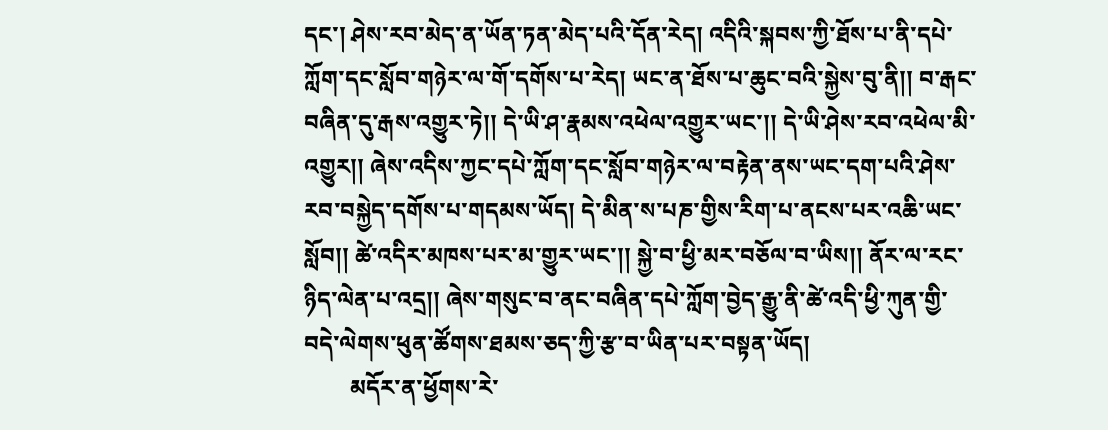དང་། ཤེས་རབ་མེད་ན་ཡོན་ཏན་མེད་པའི་དོན་རེད། འདིའི་སྐབས་ཀྱི་ཐོས་པ་ནི་དཔེ་ཀློག་དང་སློབ་གཉེར་ལ་གོ་དགོས་པ་རེད། ཡང་ན་ཐོས་པ་ཆུང་བའི་སྐྱེས་བུ་ནི།། བ་རྒང་བཞིན་དུ་རྒས་འགྱུར་ཏེ།། དེ་ཡི་ཤ་རྣམས་འཕེལ་འགྱུར་ཡང་།། དེ་ཡི་ཤེས་རབ་འཕེལ་མི་འགྱུར།། ཞེས་འདིས་ཀྱང་དཔེ་ཀློག་དང་སློབ་གཉེར་ལ་བརྟེན་ནས་ཡང་དག་པའི་ཤེས་རབ་བསྐྱེད་དགོས་པ་གདམས་ཡོད། དེ་མིན་ས་པཎ་གྱིས་རིག་པ་ནངས་པར་འཆི་ཡང་སློབ།། ཚེ་འདིར་མཁས་པར་མ་གྱུར་ཡང་།། སྐྱེ་བ་ཕྱི་མར་བཅོལ་བ་ཡིས།། ནོར་ལ་རང་ཉིད་ལེན་པ་འདྲ།། ཞེས་གསུང་བ་ནང་བཞིན་དཔེ་ཀློག་བྱེད་རྒྱུ་ནི་ཚེ་འདི་ཕྱི་ཀུན་གྱི་བདེ་ལེགས་ཕུན་ཚོགས་ཐམས་ཅད་ཀྱི་རྩ་བ་ཡིན་པར་བསྟན་ཡོད།
        མདོར་ན་ཕྱོགས་རེ་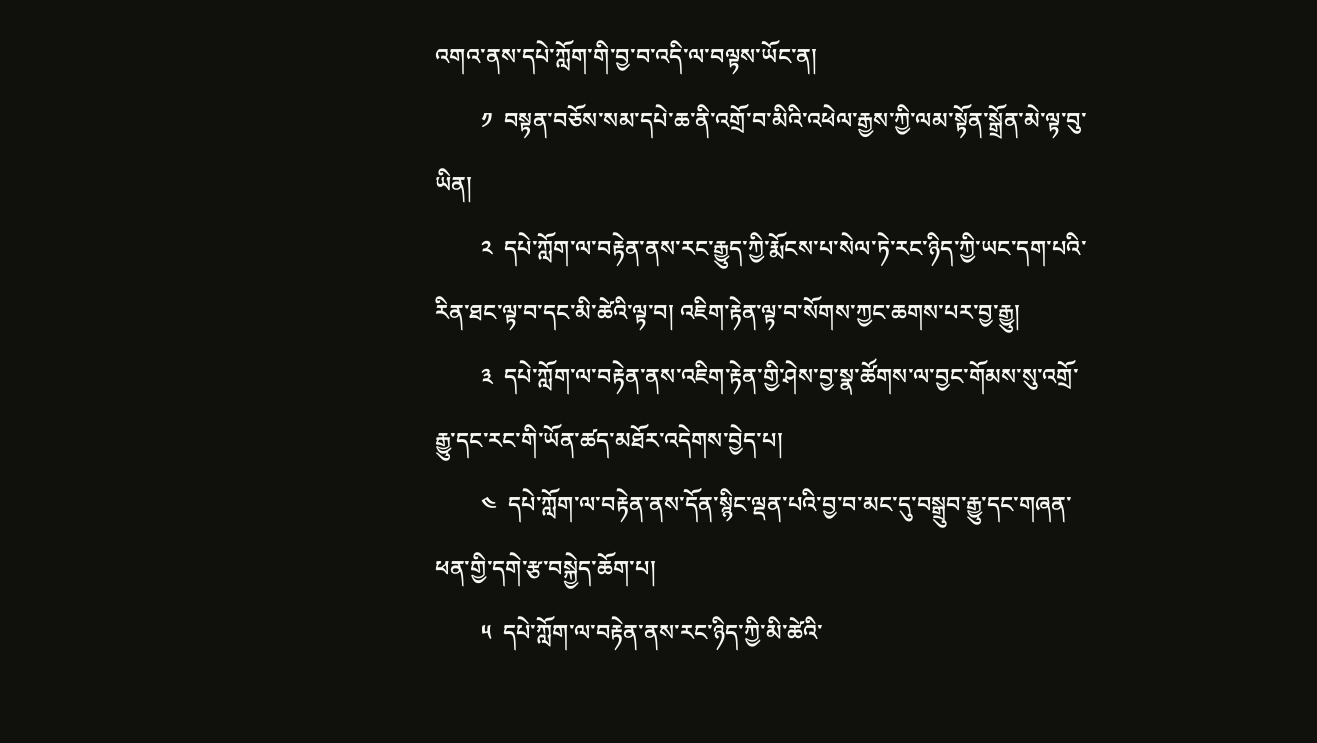འགའ་ནས་དཔེ་ཀློག་གི་བྱ་བ་འདི་ལ་བལྟས་ཡོང་ན།
        ༡  བསྟན་བཅོས་སམ་དཔེ་ཆ་ནི་འགྲོ་བ་མིའི་འཕེལ་རྒྱས་ཀྱི་ལམ་སྟོན་སྒྲོན་མེ་ལྟ་བུ་ཡིན།
        ༢  དཔེ་ཀློག་ལ་བརྟེན་ནས་རང་རྒྱུད་ཀྱི་རྨོངས་པ་སེལ་ཏེ་རང་ཉིད་ཀྱི་ཡང་དག་པའི་རིན་ཐང་ལྟ་བ་དང་མི་ཚེའི་ལྟ་བ། འཇིག་རྟེན་ལྟ་བ་སོགས་ཀྱང་ཆགས་པར་བྱ་རྒྱུ།
        ༣  དཔེ་ཀློག་ལ་བརྟེན་ནས་འཇིག་རྟེན་གྱི་ཤེས་བྱ་སྣ་ཚོགས་ལ་བྱང་གོམས་སུ་འགྲོ་རྒྱུ་དང་རང་གི་ཡོན་ཚད་མཐོར་འདེགས་བྱེད་པ།
        ༤  དཔེ་ཀློག་ལ་བརྟེན་ནས་དོན་སྙིང་ལྡན་པའི་བྱ་བ་མང་དུ་བསྒྲུབ་རྒྱུ་དང་གཞན་ཕན་གྱི་དགེ་རྩ་བསྐྱེད་ཆོག་པ།
        ༥  དཔེ་ཀློག་ལ་བརྟེན་ནས་རང་ཉིད་ཀྱི་མི་ཚེའི་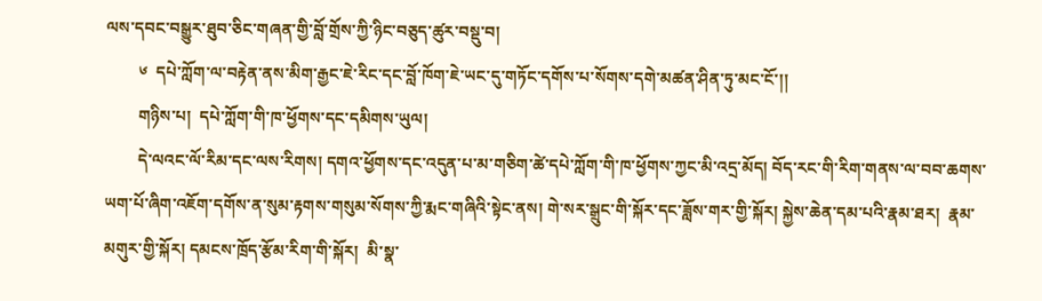ལས་དབང་བསྒྱུར་ཐུབ་ཅིང་གཞན་གྱི་བློ་གྲོས་ཀྱི་ཉིང་བཅུད་ཚུར་བསྡུ་བ།
        ༦  དཔེ་ཀློག་ལ་བརྟེན་ནས་མིག་རྒྱང་ཇེ་རིང་དང་བློ་ཁོག་ཇེ་ཡང་དུ་གཏོང་དགོས་པ་སོགས་དགེ་མཚན་ཤིན་ཏུ་མང་ངོ་།།
        གཉིས་པ།  དཔེ་ཀློག་གི་ཁ་ཕྱོགས་དང་དམིགས་ཡུལ།
        དེ་ལའང་ལོ་རིམ་དང་ལས་རིགས། དགའ་ཕྱོགས་དང་འདུན་པ་མ་གཅིག་ཚེ་དཔེ་ཀློག་གི་ཁ་ཕྱོགས་ཀྱང་མི་འདྲ་མོད། བོད་རང་གི་རིག་གནས་ལ་བབ་ཆགས་ཡག་པོ་ཞིག་འཇོག་དགོས་ན་སུམ་རྟགས་གསུམ་སོགས་ཀྱི་རྨང་གཞིའི་སྟེང་ནས། གེ་སར་སྒྲུང་གི་སྐོར་དང་ཟློས་གར་གྱི་སྐོར། སྐྱེས་ཆེན་དམ་པའི་རྣམ་ཐར།  རྣམ་མགུར་གྱི་སྐོར། དམངས་ཁྲོད་རྩོམ་རིག་གི་སྐོར།  མི་སྣ་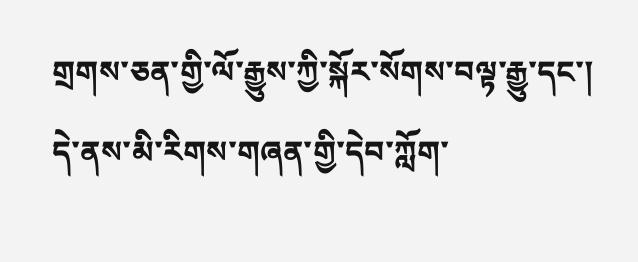གྲགས་ཅན་གྱི་ལོ་རྒྱུས་ཀྱི་སྐོར་སོགས་བལྟ་རྒྱུ་དང་། དེ་ནས་མི་རིགས་གཞན་གྱི་དེབ་ཀློག་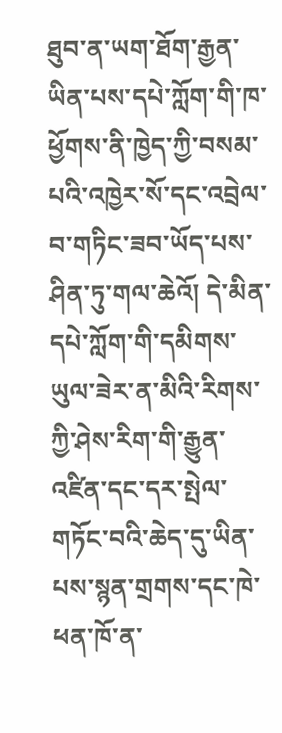ཐུབ་ན་ཡག་ཐོག་རྒྱན་ཡིན་པས་དཔེ་ཀློག་གི་ཁ་ཕྱོགས་ནི་ཁྱེད་ཀྱི་བསམ་པའི་འཁྱེར་སོ་དང་འབྲེལ་བ་གཏིང་ཟབ་ཡོད་པས་ཤིན་ཏུ་གལ་ཆེའོ། དེ་མིན་དཔེ་ཀློག་གི་དམིགས་ཡུལ་ཟེར་ན་མིའི་རིགས་ཀྱི་ཤེས་རིག་གི་རྒྱུན་འཛིན་དང་དར་སྤེལ་གཏོང་བའི་ཆེད་དུ་ཡིན་པས་སྙན་གྲགས་དང་ཁེ་ཕན་ཁོ་ན་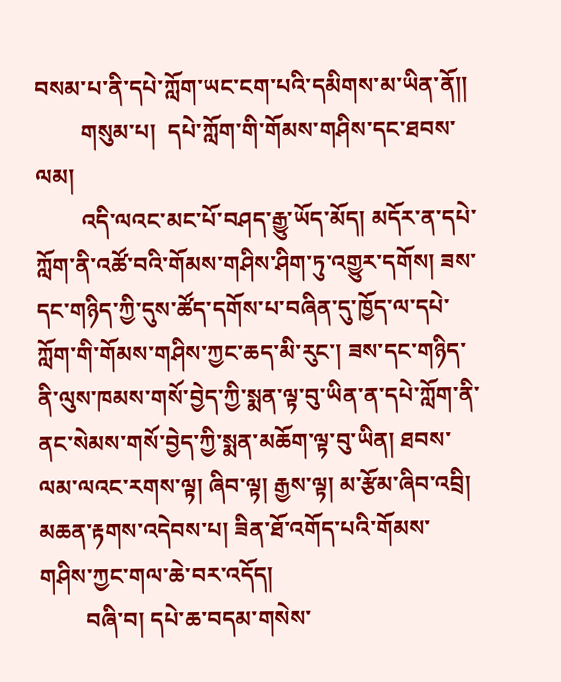བསམ་པ་ནི་དཔེ་ཀློག་ཡང་ངག་པའི་དམིགས་མ་ཡིན་ནོ།།
        གསུམ་པ།  དཔེ་ཀློག་གི་གོམས་གཤིས་དང་ཐབས་ལམ།
        འདི་ལའང་མང་པོ་བཤད་རྒྱུ་ཡོད་མོད། མདོར་ན་དཔེ་ཀློག་ནི་འཚོ་བའི་གོམས་གཤིས་ཤིག་ཏུ་འགྱུར་དགོས། ཟས་དང་གཉིད་ཀྱི་དུས་ཚོད་དགོས་པ་བཞིན་དུ་ཁྱོད་ལ་དཔེ་ཀློག་གི་གོམས་གཤིས་ཀྱང་ཆད་མི་རུང་། ཟས་དང་གཉིད་ནི་ལུས་ཁམས་གསོ་བྱེད་ཀྱི་སྨན་ལྟ་བུ་ཡིན་ན་དཔེ་ཀློག་ནི་ནང་སེམས་གསོ་བྱེད་ཀྱི་སྨན་མཆོག་ལྟ་བུ་ཡིན། ཐབས་ལམ་ལའང་རགས་ལྟ། ཞིབ་ལྟ། རྒྱས་ལྟ། མ་རྩོམ་ཞིབ་འབྲི། མཆན་རྟགས་འདེབས་པ། ཟིན་ཐོ་འགོད་པའི་གོམས་གཤིས་ཀྱང་གལ་ཆེ་བར་འདོད།
        བཞི་བ། དཔེ་ཆ་བདམ་གསེས་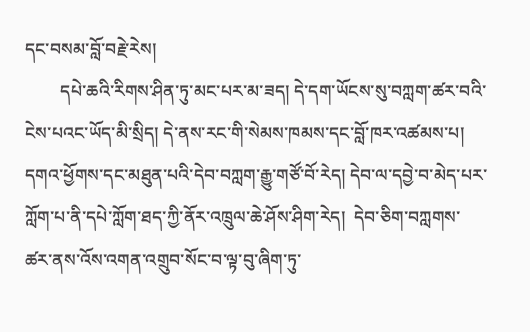དང་བསམ་བློ་བརྗེ་རེས།
        དཔེ་ཆའི་རིགས་ཤིན་ཏུ་མང་པར་མ་ཟད། དེ་དག་ཡོངས་སུ་བཀླག་ཚར་བའི་ངེས་པའང་ཡོད་མི་སྲིད། དེ་ནས་རང་གི་སེམས་ཁམས་དང་བློ་ཁར་འཚམས་པ། དགའ་ཕྱོགས་དང་མཐུན་པའི་དེབ་བཀླག་རྒྱུ་གཙོ་བོ་རེད། དེབ་ལ་དབྱེ་བ་མེད་པར་ཀློག་པ་ནི་དཔེ་ཀློག་ཐད་ཀྱི་ནོར་འཁྲུལ་ཆེ་ཤོས་ཤིག་རེད།  དེབ་ཅིག་བཀླགས་ཚར་ནས་འོས་འགན་འགྲུབ་སོང་བ་ལྟ་བུ་ཞིག་ཏུ་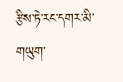རྩིས་ཏེ་རང་དགར་མི་གཡུག་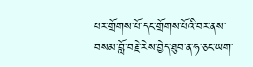པར་གྲོགས་པོ་དང་གྲོགས་པོའི་བར་ནས་བསམ་བློ་བརྗེ་རེས་བྱེད་ཐུབ་ན་ཧ་ཅང་ཡག་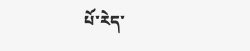པོ་རེད་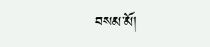བསམ་མོ།